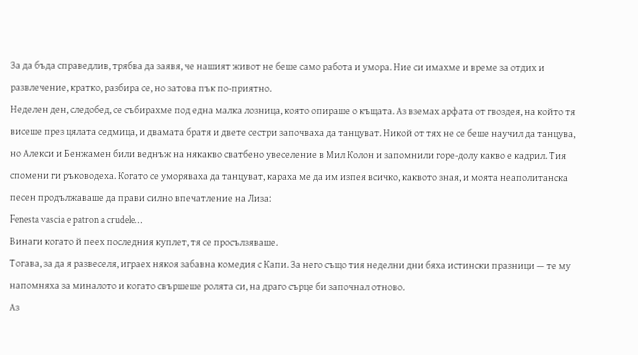За да бъда справедлив, трябва да заявя, че нашият живот не беше само работа и умора. Ние си имахме и време за отдих и развлечение, кратко, разбира се, но затова пък по-приятно.
Неделен ден, следобед, се събирахме под една малка лозница, която опираше о къщата. Аз вземах арфата от гвоздея, на който тя висеше през цялата седмица, и двамата братя и двете сестри започваха да танцуват. Никой от тях не се беше научил да танцува, но Алекси и Бенжамен били веднъж на някакво сватбено увеселение в Мил Колон и запомнили горе-долу какво е кадрил. Тия спомени ги ръководеха. Когато се уморяваха да танцуват, караха ме да им изпея всичко, каквото зная, и моята неаполитанска песен продължаваше да прави силно впечатление на Лиза:
Fenesta vascia e patron a crudele…
Винаги когато й пеех последния куплет, тя се просълзяваше.
Тогава, за да я развеселя, играех някоя забавна комедия с Капи. За него също тия неделни дни бяха истински празници — те му напомняха за миналото и когато свършеше ролята си, на драго сърце би започнал отново.
Аз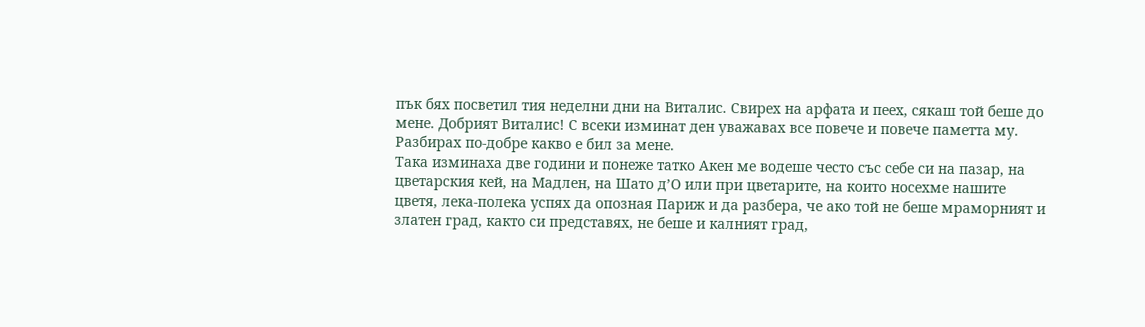пък бях посветил тия неделни дни на Виталис. Свирех на арфата и пеех, сякаш той беше до мене. Добрият Виталис! С всеки изминат ден уважавах все повече и повече паметта му. Разбирах по-добре какво е бил за мене.
Така изминаха две години и понеже татко Акен ме водеше често със себе си на пазар, на цветарския кей, на Мадлен, на Шато д’О или при цветарите, на които носехме нашите цветя, лека-полека успях да опозная Париж и да разбера, че ако той не беше мраморният и златен град, както си представях, не беше и калният град,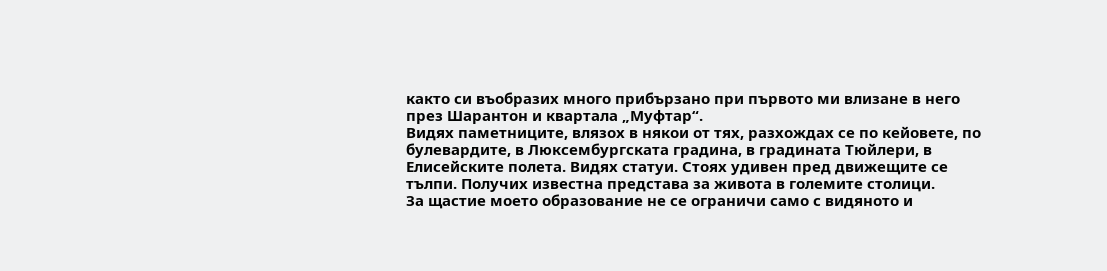както си въобразих много прибързано при първото ми влизане в него през Шарантон и квартала „Муфтар“.
Видях паметниците, влязох в някои от тях, разхождах се по кейовете, по булевардите, в Люксембургската градина, в градината Тюйлери, в Елисейските полета. Видях статуи. Стоях удивен пред движещите се тълпи. Получих известна представа за живота в големите столици.
За щастие моето образование не се ограничи само с видяното и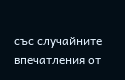със случайните впечатления от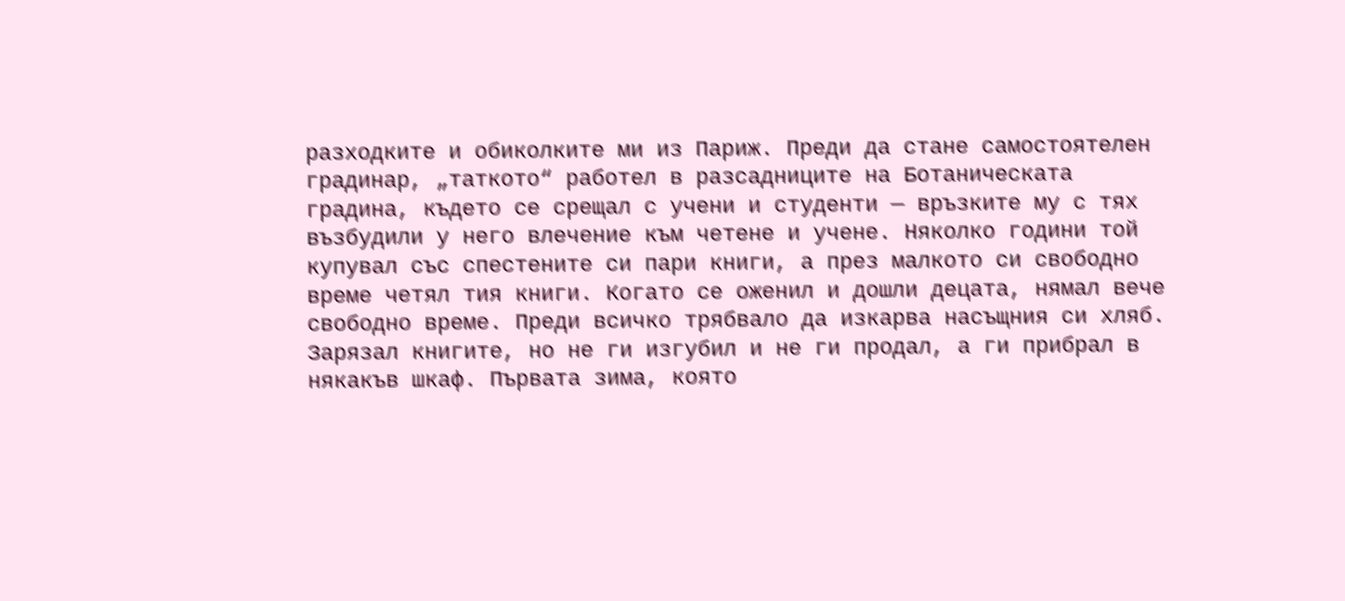разходките и обиколките ми из Париж. Преди да стане самостоятелен градинар, „таткото“ работел в разсадниците на Ботаническата градина, където се срещал с учени и студенти — връзките му с тях възбудили у него влечение към четене и учене. Няколко години той купувал със спестените си пари книги, а през малкото си свободно време четял тия книги. Когато се оженил и дошли децата, нямал вече свободно време. Преди всичко трябвало да изкарва насъщния си хляб. Зарязал книгите, но не ги изгубил и не ги продал, а ги прибрал в някакъв шкаф. Първата зима, която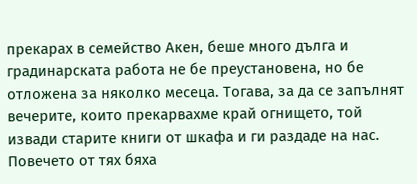прекарах в семейство Акен, беше много дълга и градинарската работа не бе преустановена, но бе отложена за няколко месеца. Тогава, за да се запълнят вечерите, които прекарвахме край огнището, той извади старите книги от шкафа и ги раздаде на нас. Повечето от тях бяха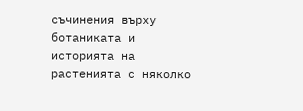съчинения върху ботаниката и историята на растенията с няколко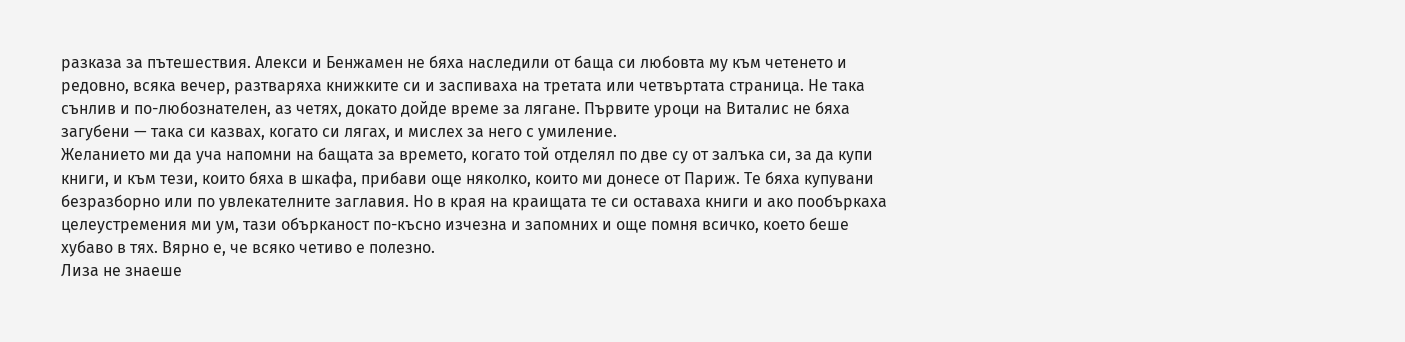разказа за пътешествия. Алекси и Бенжамен не бяха наследили от баща си любовта му към четенето и редовно, всяка вечер, разтваряха книжките си и заспиваха на третата или четвъртата страница. Не така сънлив и по-любознателен, аз четях, докато дойде време за лягане. Първите уроци на Виталис не бяха загубени — така си казвах, когато си лягах, и мислех за него с умиление.
Желанието ми да уча напомни на бащата за времето, когато той отделял по две су от залъка си, за да купи книги, и към тези, които бяха в шкафа, прибави още няколко, които ми донесе от Париж. Те бяха купувани безразборно или по увлекателните заглавия. Но в края на краищата те си оставаха книги и ако пообъркаха целеустремения ми ум, тази обърканост по-късно изчезна и запомних и още помня всичко, което беше хубаво в тях. Вярно е, че всяко четиво е полезно.
Лиза не знаеше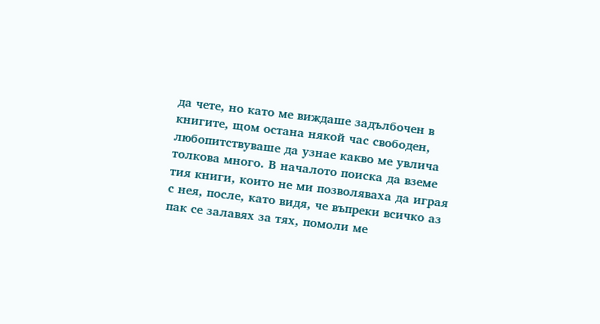да чете, но като ме виждаше задълбочен в книгите, щом остана някой час свободен, любопитствуваше да узнае какво ме увлича толкова много. В началото поиска да вземе тия книги, които не ми позволяваха да играя с нея, после, като видя, че въпреки всичко аз пак се залавях за тях, помоли ме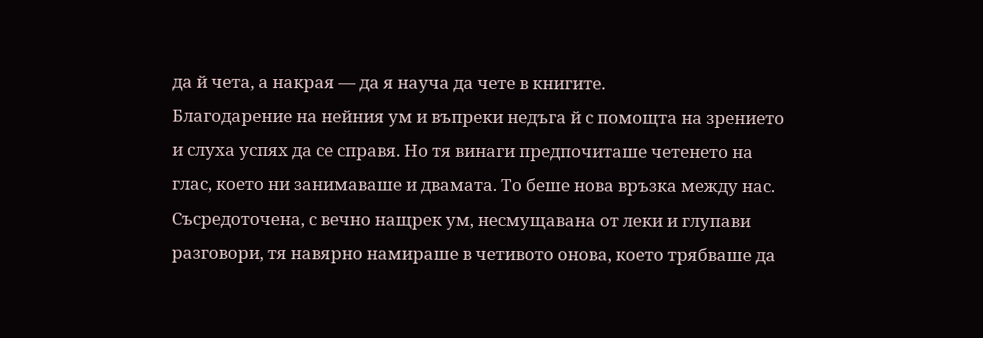да й чета, а накрая — да я науча да чете в книгите.
Благодарение на нейния ум и въпреки недъга й с помощта на зрението и слуха успях да се справя. Но тя винаги предпочиташе четенето на глас, което ни занимаваше и двамата. То беше нова връзка между нас. Съсредоточена, с вечно нащрек ум, несмущавана от леки и глупави разговори, тя навярно намираше в четивото онова, което трябваше да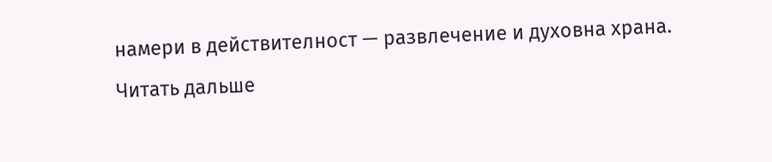намери в действителност — развлечение и духовна храна.
Читать дальше